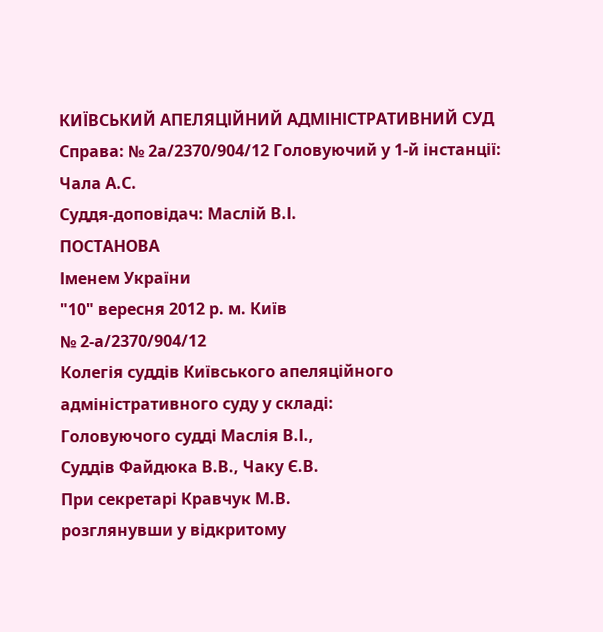КИЇВСЬКИЙ АПЕЛЯЦІЙНИЙ АДМІНІСТРАТИВНИЙ СУД
Справа: № 2а/2370/904/12 Головуючий у 1-й інстанції: Чала А.С.
Суддя-доповідач: Маслій В.І.
ПОСТАНОВА
Іменем України
"10" вересня 2012 р. м. Київ
№ 2-а/2370/904/12
Колегія суддів Київського апеляційного адміністративного суду у складі:
Головуючого судді Маслія В.І.,
Суддів Файдюка В.В., Чаку Є.В.
При секретарі Кравчук М.В.
розглянувши у відкритому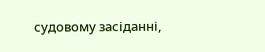судовому засіданні,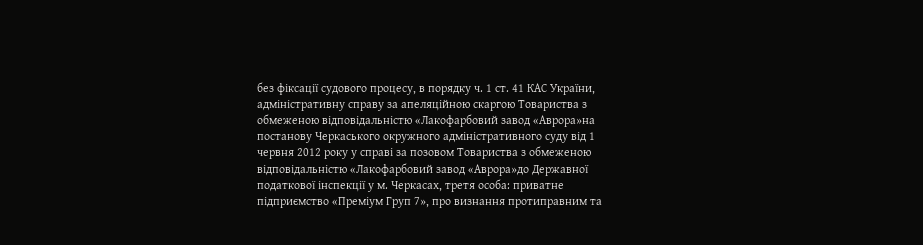без фіксації судового процесу, в порядку ч. 1 ст. 41 КАС України, адміністративну справу за апеляційною скаргою Товариства з обмеженою відповідальністю «Лакофарбовий завод «Аврора»на постанову Черкаського окружного адміністративного суду від 1 червня 2012 року у справі за позовом Товариства з обмеженою відповідальністю «Лакофарбовий завод «Аврора»до Державної податкової інспекції у м. Черкасах, третя особа: приватне підприємство «Преміум Груп 7», про визнання протиправним та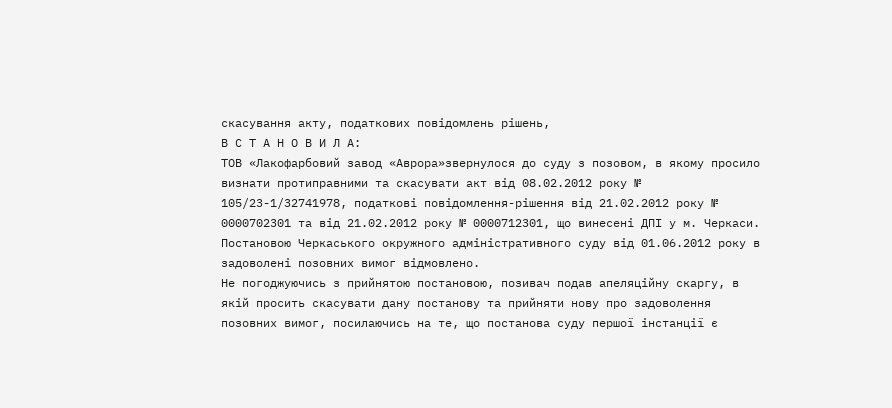скасування акту, податкових повідомлень рішень,
В С Т А Н О В И Л А:
ТОВ «Лакофарбовий завод «Аврора»звернулося до суду з позовом, в якому просило визнати протиправними та скасувати акт від 08.02.2012 року № 105/23-1/32741978, податкові повідомлення-рішення від 21.02.2012 року № 0000702301 та від 21.02.2012 року № 0000712301, що винесені ДПІ у м. Черкаси.
Постановою Черкаського окружного адміністративного суду від 01.06.2012 року в задоволені позовних вимог відмовлено.
Не погоджуючись з прийнятою постановою, позивач подав апеляційну скаргу, в якій просить скасувати дану постанову та прийняти нову про задоволення позовних вимог, посилаючись на те, що постанова суду першої інстанції є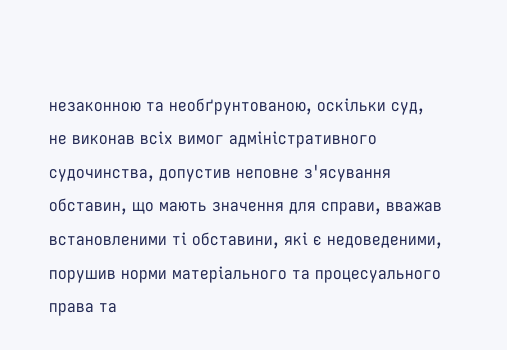незаконною та необґрунтованою, оскільки суд, не виконав всіх вимог адміністративного судочинства, допустив неповне з'ясування обставин, що мають значення для справи, вважав встановленими ті обставини, які є недоведеними, порушив норми матеріального та процесуального права та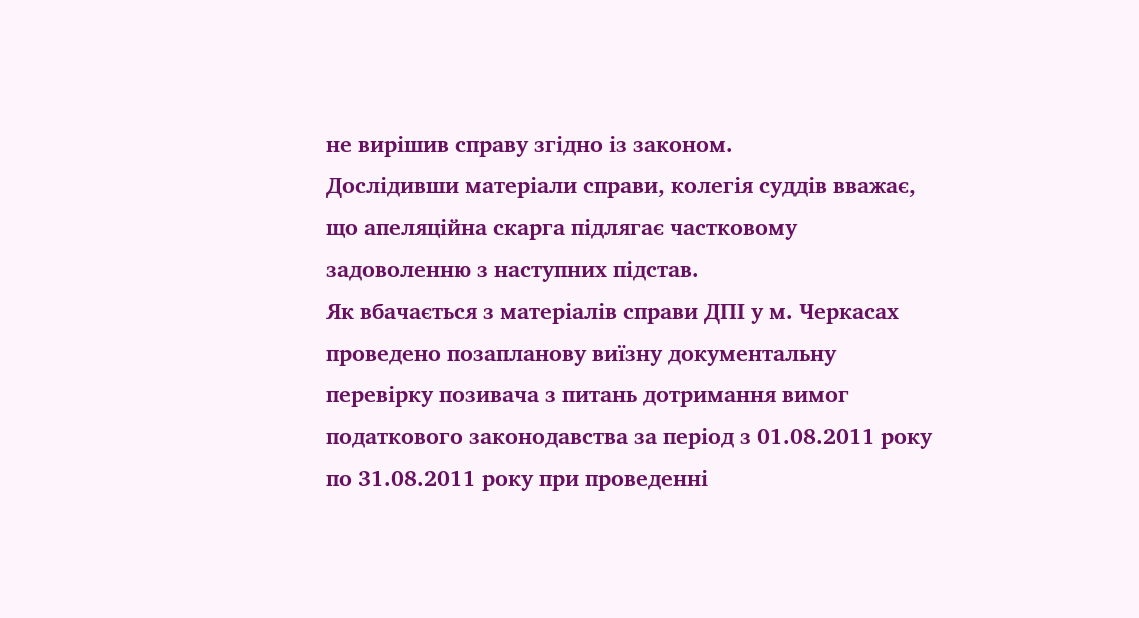не вирішив справу згідно із законом.
Дослідивши матеріали справи, колегія суддів вважає, що апеляційна скарга підлягає частковому задоволенню з наступних підстав.
Як вбачається з матеріалів справи ДПІ у м. Черкасах проведено позапланову виїзну документальну перевірку позивача з питань дотримання вимог податкового законодавства за період з 01.08.2011 року по 31.08.2011 року при проведенні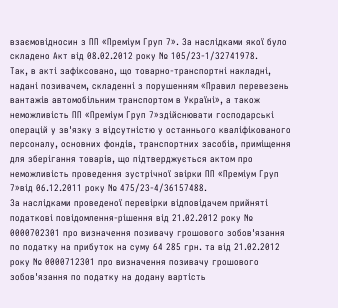взаємовідносин з ПП «Преміум Груп 7». За наслідками якої було складено Акт від 08.02.2012 року № 105/23-1/32741978.
Так, в акті зафіксовано, що товарно-транспортні накладні, надані позивачем, складенні з порушенням «Правил перевезень вантажів автомобільним транспортом в Україні», а також неможливість ПП «Преміум Груп 7»здійснювати господарські операцій у зв'язку з відсутністю у останнього кваліфікованого персоналу, основних фондів, транспортних засобів, приміщення для зберігання товарів, що підтверджується актом про неможливість проведення зустрічної звірки ПП «Преміум Груп 7»від 06.12.2011 року № 475/23-4/36157488.
За наслідками проведеної перевірки відповідачем прийняті податкові повідомлення-рішення від 21.02.2012 року № 0000702301 про визначення позивачу грошового зобов'язання по податку на прибуток на суму 64 285 грн. та від 21.02.2012 року № 0000712301 про визначення позивачу грошового зобов'язання по податку на додану вартість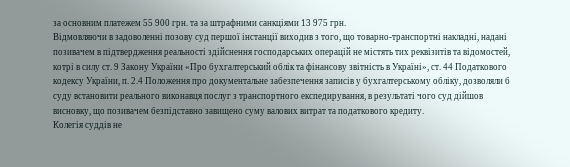за основним платежем 55 900 грн. та за штрафними санкціями 13 975 грн.
Відмовляючи в задоволенні позову суд першої інстанції виходив з того, що товарно-транспортні накладні, надані позивачем в підтвердження реальності здійснення господарських операцій не містять тих реквізитів та відомостей, котрі в силу ст. 9 Закону України «Про бухгалтерський облік та фінансову звітність в Україні», ст. 44 Податкового кодексу України, п. 2.4 Положення про документальне забезпечення записів у бухгалтерському обліку, дозволяли б суду встановити реального виконавця послуг з транспортного експедирування, в результаті чого суд дійшов висновку, що позивачем безпідставно завищено суму валових витрат та податкового кредиту.
Колегія суддів не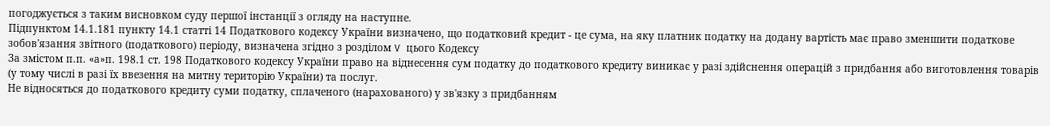погоджується з таким висновком суду першої інстанції з огляду на наступне.
Підпунктом 14.1.181 пункту 14.1 статті 14 Податкового кодексу України визначено, що податковий кредит - це сума, на яку платник податку на додану вартість має право зменшити податкове зобов'язання звітного (податкового) періоду, визначена згідно з розділом V цього Кодексу
За змістом п.п. «а»п. 198.1 ст. 198 Податкового кодексу України право на віднесення сум податку до податкового кредиту виникає у разі здійснення операцій з придбання або виготовлення товарів (у тому числі в разі їх ввезення на митну територію України) та послуг.
Не відносяться до податкового кредиту суми податку, сплаченого (нарахованого) у зв'язку з придбанням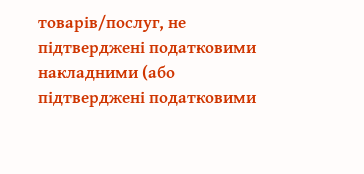товарів/послуг, не підтверджені податковими накладними (або підтверджені податковими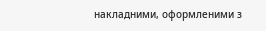накладними, оформленими з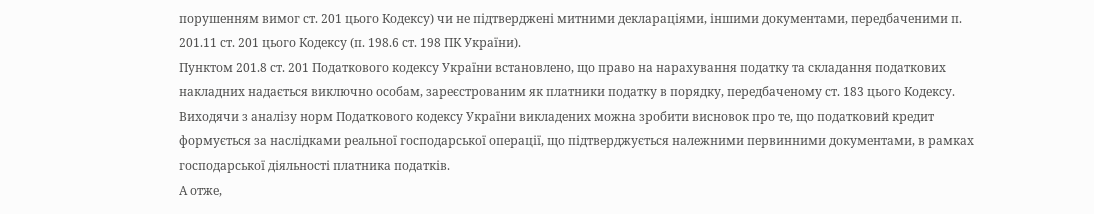порушенням вимог ст. 201 цього Кодексу) чи не підтверджені митними деклараціями, іншими документами, передбаченими п. 201.11 ст. 201 цього Кодексу (п. 198.6 ст. 198 ПК України).
Пунктом 201.8 ст. 201 Податкового кодексу України встановлено, що право на нарахування податку та складання податкових накладних надається виключно особам, зареєстрованим як платники податку в порядку, передбаченому ст. 183 цього Кодексу.
Виходячи з аналізу норм Податкового кодексу України викладених можна зробити висновок про те, що податковий кредит формується за наслідками реальної господарської операції, що підтверджується належними первинними документами, в рамках господарської діяльності платника податків.
А отже,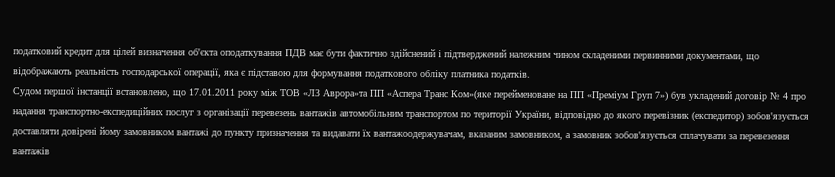податковий кредит для цілей визначення об'єкта оподаткування ПДВ має бути фактично здійснений і підтверджений належним чином складеними первинними документами, що відображають реальність господарської операції, яка є підставою для формування податкового обліку платника податків.
Судом першої інстанції встановлено, що 17.01.2011 року між ТОВ «ЛЗ Аврора»та ПП «Аспера Транс Ком»(яке перейменоване на ПП «Преміум Груп 7») був укладений договір № 4 про надання транспортно-експедиційних послуг з організації перевезень вантажів автомобільним транспортом по території України, відповідно до якого перевізник (експедитор) зобов'язується доставляти довірені йому замовником вантажі до пункту призначення та видавати їх вантажоодержувачам, вказаним замовником, а замовник зобов'язується сплачувати за перевезення вантажів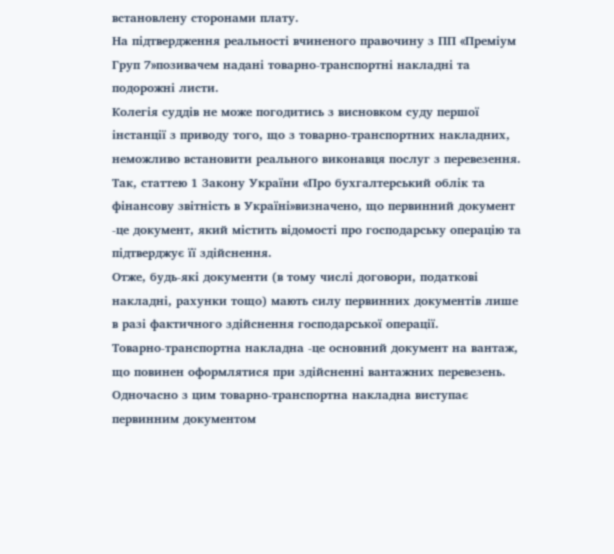встановлену сторонами плату.
На підтвердження реальності вчиненого правочину з ПП «Преміум Груп 7»позивачем надані товарно-транспортні накладні та подорожні листи.
Колегія суддів не може погодитись з висновком суду першої інстанції з приводу того, що з товарно-транспортних накладних, неможливо встановити реального виконавця послуг з перевезення.
Так, статтею 1 Закону України «Про бухгалтерський облік та фінансову звітність в Україні»визначено, що первинний документ -це документ, який містить відомості про господарську операцію та підтверджує її здійснення.
Отже, будь-які документи (в тому числі договори, податкові накладні, рахунки тощо) мають силу первинних документів лише в разі фактичного здійснення господарської операції.
Товарно-транспортна накладна -це основний документ на вантаж, що повинен оформлятися при здійсненні вантажних перевезень. Одночасно з цим товарно-транспортна накладна виступає первинним документом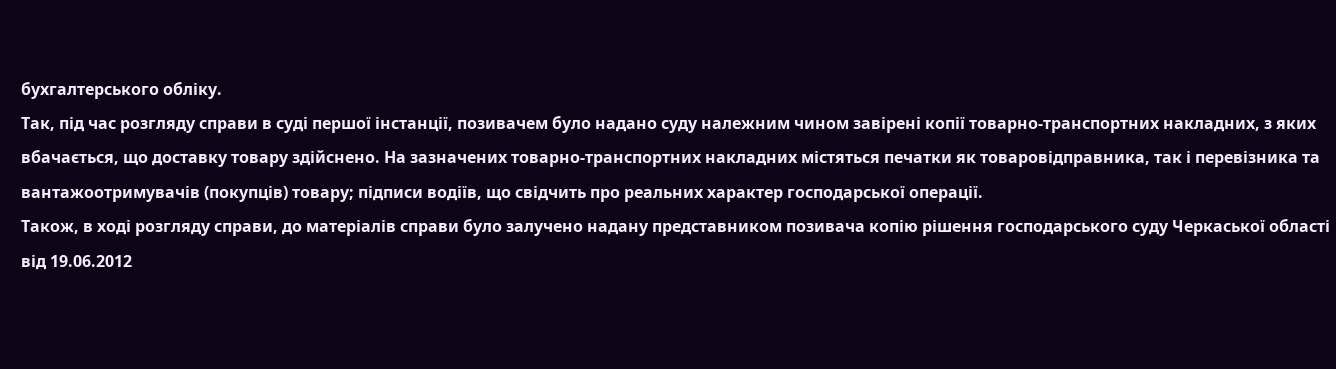бухгалтерського обліку.
Так, під час розгляду справи в суді першої інстанції, позивачем було надано суду належним чином завірені копії товарно-транспортних накладних, з яких вбачається, що доставку товару здійснено. На зазначених товарно-транспортних накладних містяться печатки як товаровідправника, так і перевізника та вантажоотримувачів (покупців) товару; підписи водіїв, що свідчить про реальних характер господарської операції.
Також, в ході розгляду справи, до матеріалів справи було залучено надану представником позивача копію рішення господарського суду Черкаської області від 19.06.2012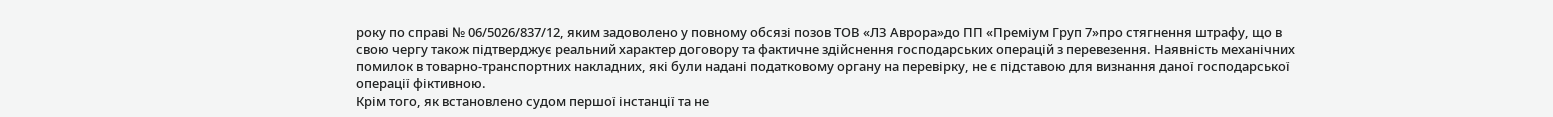року по справі № 06/5026/837/12, яким задоволено у повному обсязі позов ТОВ «ЛЗ Аврора»до ПП «Преміум Груп 7»про стягнення штрафу, що в свою чергу також підтверджує реальний характер договору та фактичне здійснення господарських операцій з перевезення. Наявність механічних помилок в товарно-транспортних накладних, які були надані податковому органу на перевірку, не є підставою для визнання даної господарської операції фіктивною.
Крім того, як встановлено судом першої інстанції та не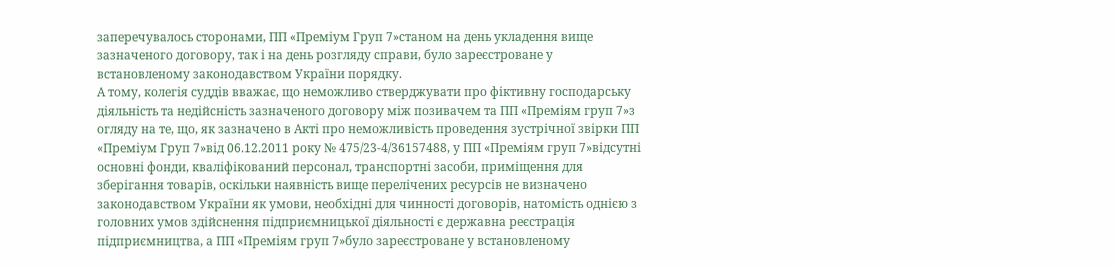заперечувалось сторонами, ПП «Преміум Груп 7»станом на день укладення вище зазначеного договору, так і на день розгляду справи, було зареєстроване у встановленому законодавством України порядку.
А тому, колегія суддів вважає, що неможливо стверджувати про фіктивну господарську діяльність та недійсність зазначеного договору між позивачем та ПП «Преміям груп 7»з огляду на те, що, як зазначено в Акті про неможливість проведення зустрічної звірки ПП «Преміум Груп 7»від 06.12.2011 року № 475/23-4/36157488, у ПП «Преміям груп 7»відсутні основні фонди, кваліфікований персонал, транспортні засоби, приміщення для зберігання товарів, оскільки наявність вище перелічених ресурсів не визначено законодавством України як умови, необхідні для чинності договорів, натомість однією з головних умов здійснення підприємницької діяльності є державна реєстрація підприємництва, а ПП «Преміям груп 7»було зареєстроване у встановленому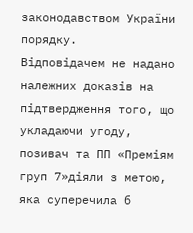законодавством України порядку.
Відповідачем не надано належних доказів на підтвердження того, що укладаючи угоду, позивач та ПП «Преміям груп 7»діяли з метою, яка суперечила б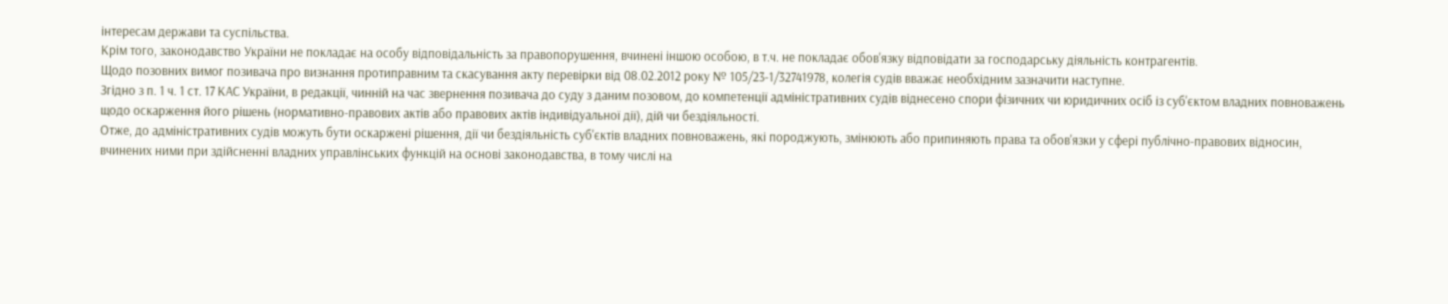інтересам держави та суспільства.
Крім того, законодавство України не покладає на особу відповідальність за правопорушення, вчинені іншою особою, в т.ч. не покладає обов'язку відповідати за господарську діяльність контрагентів.
Щодо позовних вимог позивача про визнання протиправним та скасування акту перевірки від 08.02.2012 року № 105/23-1/32741978, колегія судів вважає необхідним зазначити наступне.
Згідно з п. 1 ч. 1 ст. 17 КАС України, в редакції, чинній на час звернення позивача до суду з даним позовом, до компетенції адміністративних судів віднесено спори фізичних чи юридичних осіб із суб'єктом владних повноважень щодо оскарження його рішень (нормативно-правових актів або правових актів індивідуальної дії), дій чи бездіяльності.
Отже, до адміністративних судів можуть бути оскаржені рішення, дії чи бездіяльність суб'єктів владних повноважень, які породжують, змінюють або припиняють права та обов'язки у сфері публічно-правових відносин, вчинених ними при здійсненні владних управлінських функцій на основі законодавства, в тому числі на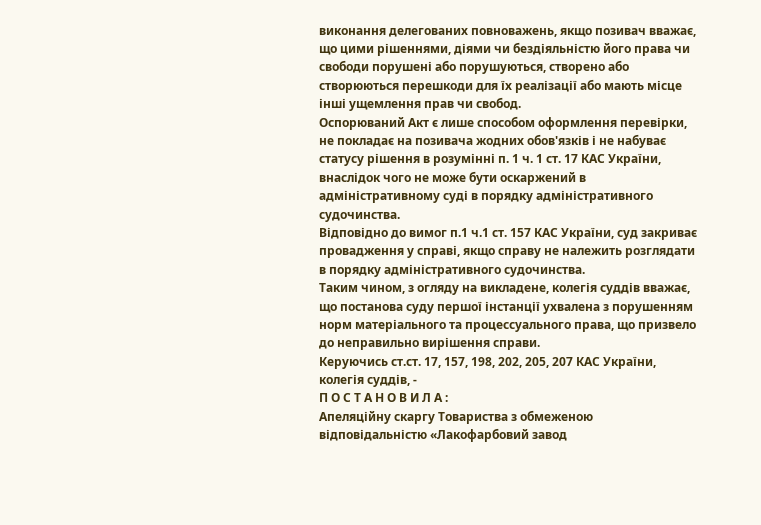виконання делегованих повноважень, якщо позивач вважає, що цими рішеннями, діями чи бездіяльністю його права чи свободи порушені або порушуються, створено або створюються перешкоди для їх реалізації або мають місце інші ущемлення прав чи свобод.
Оспорюваний Акт є лише способом оформлення перевірки, не покладає на позивача жодних обов'язків і не набуває статусу рішення в розумінні п. 1 ч. 1 ст. 17 КАС України, внаслідок чого не може бути оскаржений в адміністративному суді в порядку адміністративного судочинства.
Відповідно до вимог п.1 ч.1 ст. 157 КАС України, суд закриває провадження у справі, якщо справу не належить розглядати в порядку адміністративного судочинства.
Таким чином, з огляду на викладене, колегія суддів вважає, що постанова суду першої інстанції ухвалена з порушенням норм матеріального та процессуального права, що призвело до неправильно вирішення справи.
Керуючись ст.ст. 17, 157, 198, 202, 205, 207 КАС України, колегія суддів, -
П О С Т А Н О В И Л А :
Апеляційну скаргу Товариства з обмеженою відповідальністю «Лакофарбовий завод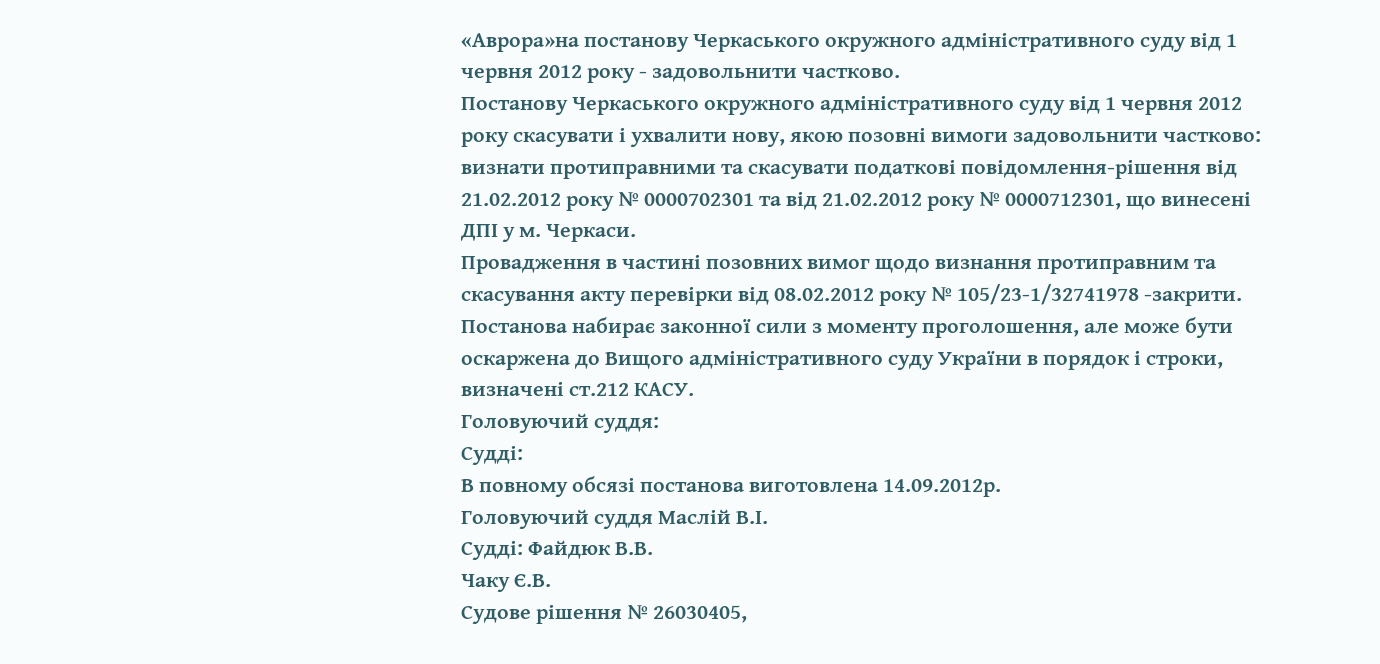«Аврора»на постанову Черкаського окружного адміністративного суду від 1 червня 2012 року - задовольнити частково.
Постанову Черкаського окружного адміністративного суду від 1 червня 2012 року скасувати і ухвалити нову, якою позовні вимоги задовольнити частково: визнати протиправними та скасувати податкові повідомлення-рішення від 21.02.2012 року № 0000702301 та від 21.02.2012 року № 0000712301, що винесені ДПІ у м. Черкаси.
Провадження в частині позовних вимог щодо визнання протиправним та скасування акту перевірки від 08.02.2012 року № 105/23-1/32741978 -закрити.
Постанова набирає законної сили з моменту проголошення, але може бути оскаржена до Вищого адміністративного суду України в порядок і строки, визначені ст.212 КАСУ.
Головуючий суддя:
Судді:
В повному обсязі постанова виготовлена 14.09.2012р.
Головуючий суддя Маслій В.І.
Судді: Файдюк В.В.
Чаку Є.В.
Судове рішення № 26030405,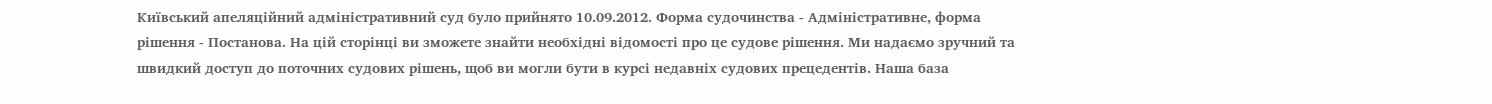Київський апеляційний адміністративний суд було прийнято 10.09.2012. Форма судочинства - Адміністративне, форма рішення - Постанова. На цій сторінці ви зможете знайти необхідні відомості про це судове рішення. Ми надаємо зручний та швидкий доступ до поточних судових рішень, щоб ви могли бути в курсі недавніх судових прецедентів. Наша база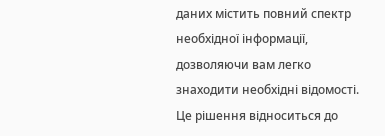даних містить повний спектр необхідної інформації, дозволяючи вам легко знаходити необхідні відомості.
Це рішення відноситься до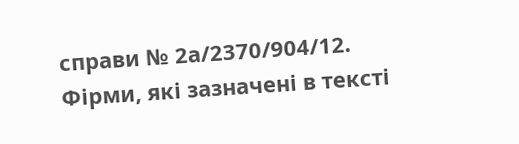справи № 2а/2370/904/12. Фірми, які зазначені в тексті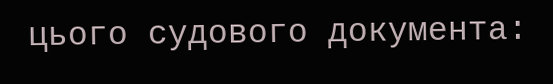цього судового документа: